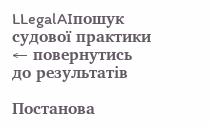LLegalAIпошук судової практики
← повернутись до результатів

Постанова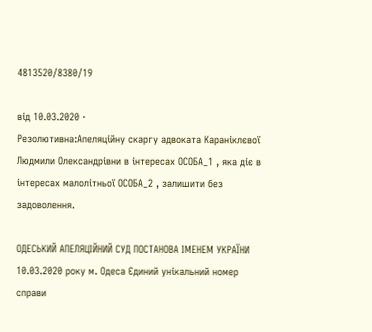4813520/8380/19

від 10.03.2020 ·
Резолютивна:Апеляційну скаргу адвоката Караніклєвої Людмили Олександрівни в інтересах ОСОБА_1 , яка діє в інтересах малолітньої ОСОБА_2 , залишити без задоволення.

ОДЕСЬКИЙ АПЕЛЯЦІЙНИЙ СУД ПОСТАНОВА ІМЕНЕМ УКРАЇНИ 10.03.2020 року м. Одеса Єдиний унікальний номер справи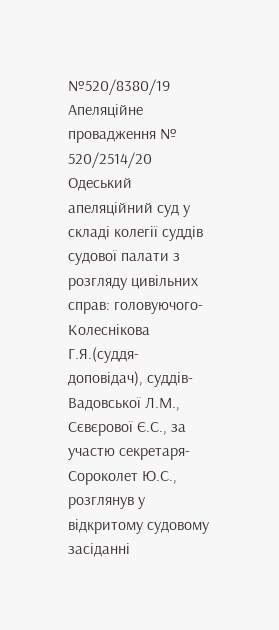№520/8380/19 Апеляційне провадження № 520/2514/20 Одеський апеляційний суд у складі колегії суддів судової палати з розгляду цивільних справ: головуючого-Колеснікова Г.Я.(суддя-доповідач), суддів-Вадовської Л.М., Сєвєрової Є.С., за участю секретаря-Сороколет Ю.С., розглянув у відкритому судовому засіданні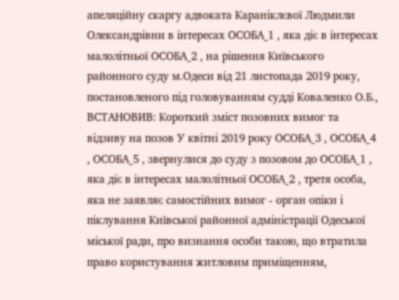апеляційну скаргу адвоката Караніклєвої Людмили Олександрівни в інтересах ОСОБА_1 , яка діє в інтересах малолітньої ОСОБА_2 , на рішення Київського районного суду м.Одеси від 21 листопада 2019 року, постановленого під головуванням судді Коваленко О.Б., ВСТАНОВИВ: Короткий зміст позовних вимог та відзиву на позов У квітні 2019 року ОСОБА_3 , ОСОБА_4 , ОСОБА_5 , звернулися до суду з позовом до ОСОБА_1 , яка діє в інтересах малолітньої ОСОБА_2 , третя особа, яка не заявляє самостійних вимог - орган опіки і піклування Київської районної адміністрації Одеської міської ради, про визнання особи такою, що втратила право користування житловим приміщенням,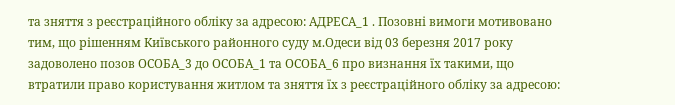та зняття з реєстраційного обліку за адресою: АДРЕСА_1 . Позовні вимоги мотивовано тим, що рішенням Київського районного суду м.Одеси від 03 березня 2017 року задоволено позов ОСОБА_3 до ОСОБА_1 та ОСОБА_6 про визнання їх такими, що втратили право користування житлом та зняття їх з реєстраційного обліку за адресою: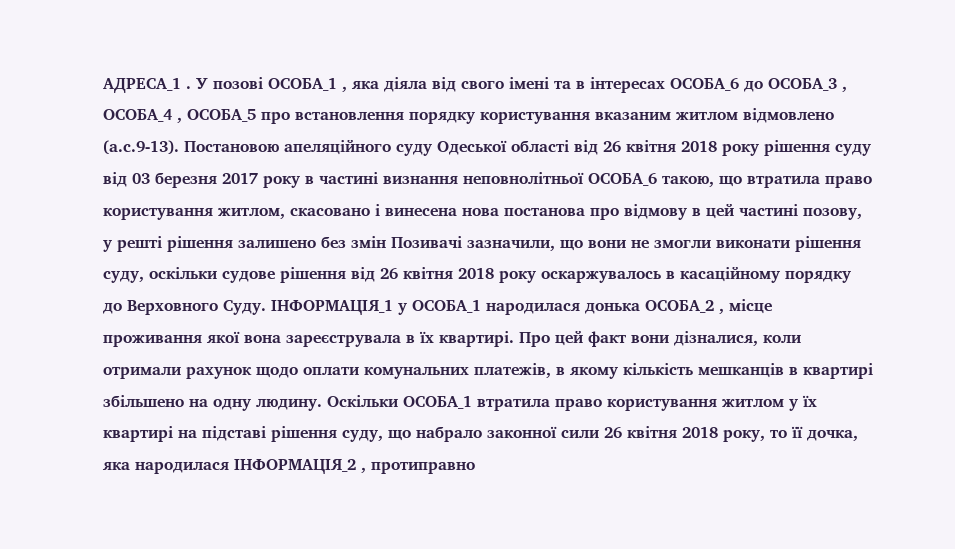АДРЕСА_1 . У позові ОСОБА_1 , яка діяла від свого імені та в інтересах ОСОБА_6 до ОСОБА_3 , ОСОБА_4 , ОСОБА_5 про встановлення порядку користування вказаним житлом відмовлено (а.с.9-13). Постановою апеляційного суду Одеської області від 26 квітня 2018 року рішення суду від 03 березня 2017 року в частині визнання неповнолітньої ОСОБА_6 такою, що втратила право користування житлом, скасовано і винесена нова постанова про відмову в цей частині позову, у решті рішення залишено без змін Позивачі зазначили, що вони не змогли виконати рішення суду, оскільки судове рішення від 26 квітня 2018 року оскаржувалось в касаційному порядку до Верховного Суду. ІНФОРМАЦІЯ_1 у ОСОБА_1 народилася донька ОСОБА_2 , місце проживання якої вона зареєструвала в їх квартирі. Про цей факт вони дізналися, коли отримали рахунок щодо оплати комунальних платежів, в якому кількість мешканців в квартирі збільшено на одну людину. Оскільки ОСОБА_1 втратила право користування житлом у їх квартирі на підставі рішення суду, що набрало законної сили 26 квітня 2018 року, то її дочка, яка народилася ІНФОРМАЦІЯ_2 , протиправно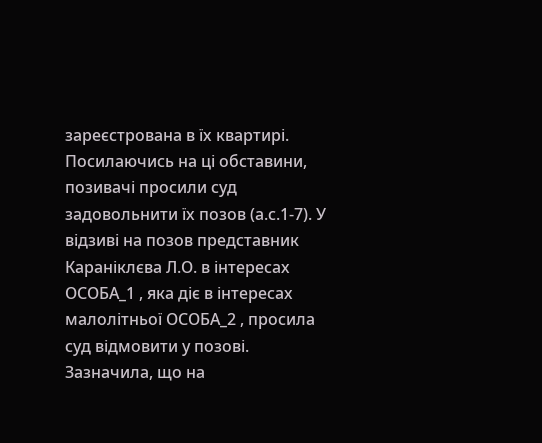зареєстрована в їх квартирі. Посилаючись на ці обставини, позивачі просили суд задовольнити їх позов (а.с.1-7). У відзиві на позов представник Караніклєва Л.О. в інтересах ОСОБА_1 , яка діє в інтересах малолітньої ОСОБА_2 , просила суд відмовити у позові. Зазначила, що на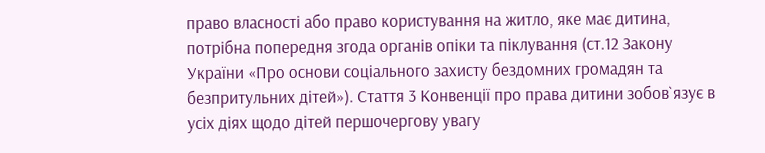право власності або право користування на житло, яке має дитина, потрібна попередня згода органів опіки та піклування (ст.12 Закону України «Про основи соціального захисту бездомних громадян та безпритульних дітей»). Стаття 3 Конвенції про права дитини зобов`язує в усіх діях щодо дітей першочергову увагу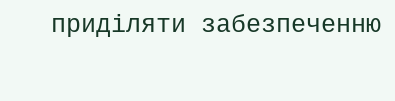приділяти забезпеченню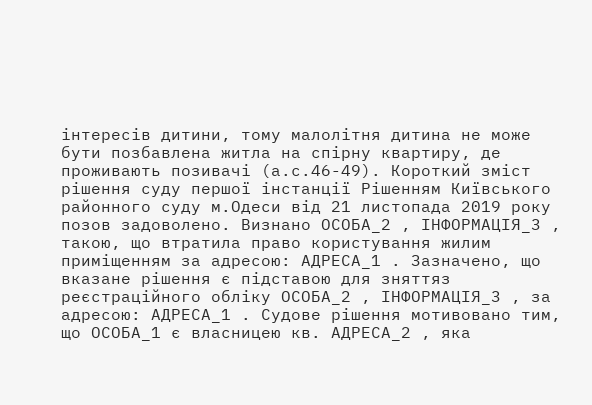інтересів дитини, тому малолітня дитина не може бути позбавлена житла на спірну квартиру, де проживають позивачі (а.с.46-49). Короткий зміст рішення суду першої інстанції Рішенням Київського районного суду м.Одеси від 21 листопада 2019 року позов задоволено. Визнано ОСОБА_2 , ІНФОРМАЦІЯ_3 , такою, що втратила право користування жилим приміщенням за адресою: АДРЕСА_1 . Зазначено, що вказане рішення є підставою для зняттяз реєстраційного обліку ОСОБА_2 , ІНФОРМАЦІЯ_3 , за адресою: АДРЕСА_1 . Судове рішення мотивовано тим, що ОСОБА_1 є власницею кв. АДРЕСА_2 , яка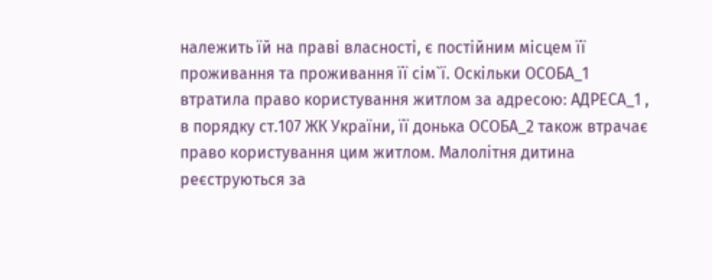належить їй на праві власності, є постійним місцем її проживання та проживання її сім`ї. Оскільки ОСОБА_1 втратила право користування житлом за адресою: АДРЕСА_1 , в порядку ст.107 ЖК України, її донька ОСОБА_2 також втрачає право користування цим житлом. Малолітня дитина реєструються за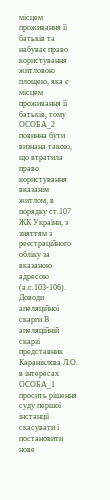місцем проживання її батьків та набуває право користування житловою площею, яка є місцем проживання її батьків, тому ОСОБА_2 повинна бути визнана такою, що втратила право користування вказанім житлом, в порядку ст.107 ЖК України, з зняттям з реєстраційного обліку за вказаною адресою (а.с.103-106). Доводи апеляційної скарги В апеляційній скарзі представник Караніклєва Л.О. в інтересах ОСОБА_1 просить рішення суду першої інстанції скасувати і постановити нове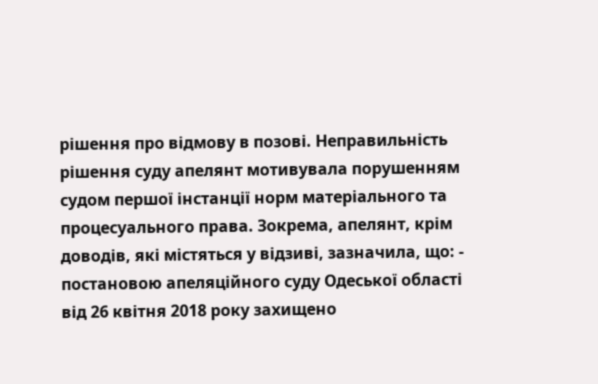рішення про відмову в позові. Неправильність рішення суду апелянт мотивувала порушенням судом першої інстанції норм матеріального та процесуального права. Зокрема, апелянт, крім доводів, які містяться у відзиві, зазначила, що: - постановою апеляційного суду Одеської області від 26 квітня 2018 року захищено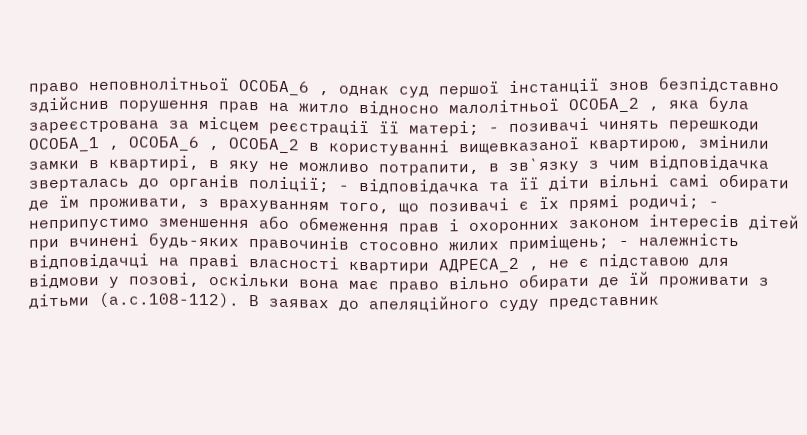право неповнолітньої ОСОБА_6 , однак суд першої інстанції знов безпідставно здійснив порушення прав на житло відносно малолітньої ОСОБА_2 , яка була зареєстрована за місцем реєстрації її матері; - позивачі чинять перешкоди ОСОБА_1 , ОСОБА_6 , ОСОБА_2 в користуванні вищевказаної квартирою, змінили замки в квартирі, в яку не можливо потрапити, в зв`язку з чим відповідачка зверталась до органів поліції; - відповідачка та її діти вільні самі обирати де їм проживати, з врахуванням того, що позивачі є їх прямі родичі; - неприпустимо зменшення або обмеження прав і охоронних законом інтересів дітей при вчинені будь-яких правочинів стосовно жилих приміщень; - належність відповідачці на праві власності квартири АДРЕСА_2 , не є підставою для відмови у позові, оскільки вона має право вільно обирати де їй проживати з дітьми (а.с.108-112). В заявах до апеляційного суду представник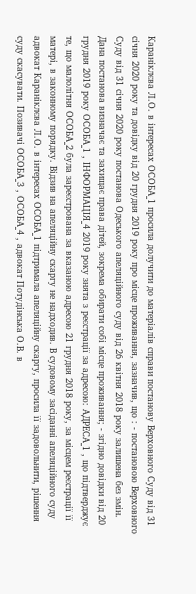Караніклєва Л.О. в інтересах ОСОБА_1 просила долучити до матеріалів справи постанову Верховного Суду від 31 січня 2020 року та довідку від 20 грудня 2019 року про місце проживання, зазначив, що : - постановою Верховного Суду від 31 січня 2020 року постанова Одеського апеляційного суду від 26 квітня 2018 року залишена без змін. Дана постанова визначає та захищає права дітей, зокрема обирати собі місце проживання; - згідно довідки від 20 грудня 2019 року ОСОБА_1 , ІНФОРМАЦІЯ_4 2019 року знята з реєстрації за адресою: АДРЕСА_1 , що підтверджує те, що малолітня ОСОБА_2 була зареєстрована за вказаною адресою 21 грудня 2018 року, за місцем реєстрації її матері, в законному порядку. Відзив на апеляційну скаргу не надходив. В судовому засіданні апеляційного суду адвокат Караніклєва Л.О. в інтересах ОСОБА_1 підтримала апеляційну скаргу, просила її задовольнити, рішення суду скасувати. Позивачі ОСОБА_3 , ОСОБА_4 , адвокат Потудінська О.В. в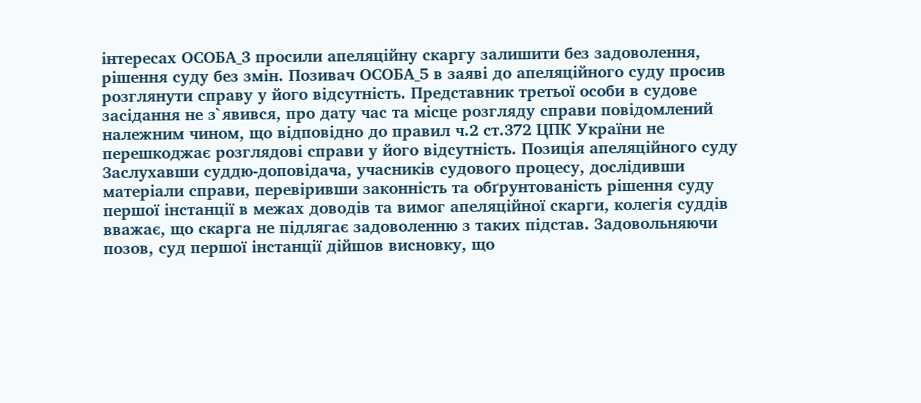інтересах ОСОБА_3 просили апеляційну скаргу залишити без задоволення, рішення суду без змін. Позивач ОСОБА_5 в заяві до апеляційного суду просив розглянути справу у його відсутність. Представник третьої особи в судове засідання не з`явився, про дату час та місце розгляду справи повідомлений належним чином, що відповідно до правил ч.2 ст.372 ЦПК України не перешкоджає розглядові справи у його відсутність. Позиція апеляційного суду Заслухавши суддю-доповідача, учасників судового процесу, дослідивши матеріали справи, перевіривши законність та обґрунтованість рішення суду першої інстанції в межах доводів та вимог апеляційної скарги, колегія суддів вважає, що скарга не підлягає задоволенню з таких підстав. Задовольняючи позов, суд першої інстанції дійшов висновку, що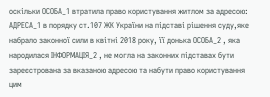оскільки ОСОБА_1 втратила право користування житлом за адресою: АДРЕСА_1 в порядку ст.107 ЖК України на підставі рішення суду,яке набрало законної сили в квітні 2018 року, її донька ОСОБА_2 , яка народилася ІНФОРМАЦІЯ_2 , не могла на законних підставах бути зареєстрована за вказаною адресою та набути право користування цим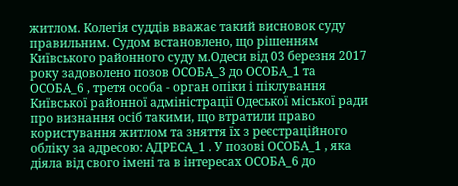житлом. Колегія суддів вважає такий висновок суду правильним. Судом встановлено, що рішенням Київського районного суду м.Одеси від 03 березня 2017 року задоволено позов ОСОБА_3 до ОСОБА_1 та ОСОБА_6 , третя особа - орган опіки і піклування Київської районної адміністрації Одеської міської ради про визнання осіб такими, що втратили право користування житлом та зняття їх з реєстраційного обліку за адресою: АДРЕСА_1 . У позові ОСОБА_1 , яка діяла від свого імені та в інтересах ОСОБА_6 до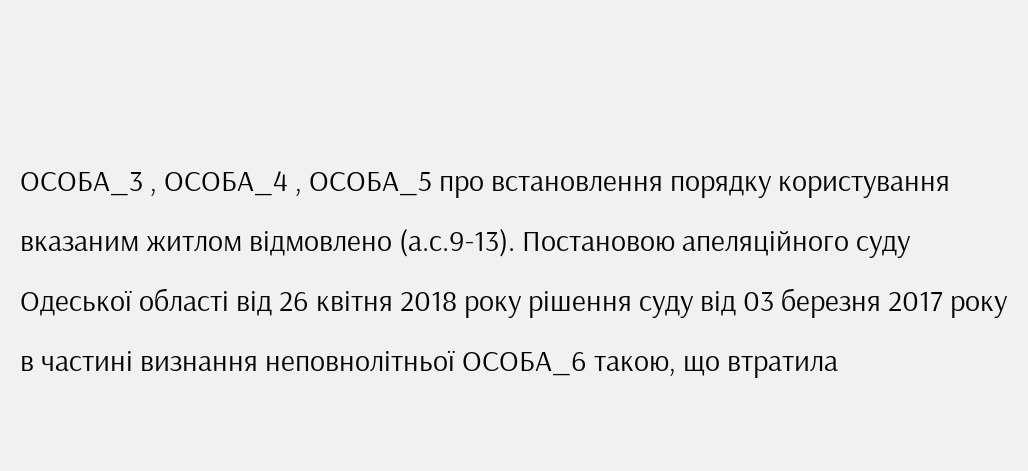ОСОБА_3 , ОСОБА_4 , ОСОБА_5 про встановлення порядку користування вказаним житлом відмовлено (а.с.9-13). Постановою апеляційного суду Одеської області від 26 квітня 2018 року рішення суду від 03 березня 2017 року в частині визнання неповнолітньої ОСОБА_6 такою, що втратила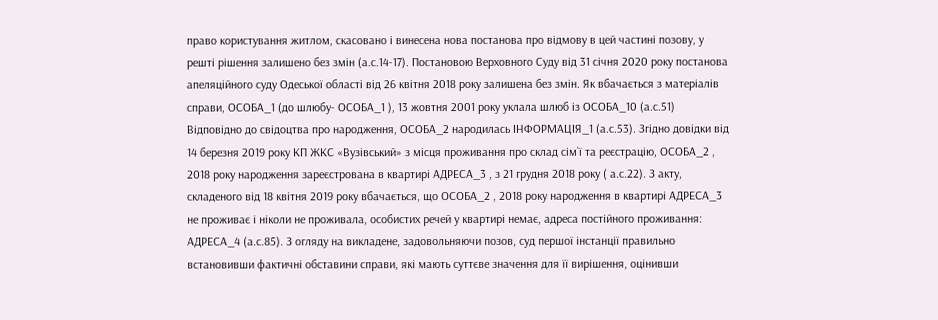право користування житлом, скасовано і винесена нова постанова про відмову в цей частині позову, у решті рішення залишено без змін (а.с.14-17). Постановою Верховного Суду від 31 січня 2020 року постанова апеляційного суду Одеської області від 26 квітня 2018 року залишена без змін. Як вбачається з матеріалів справи, ОСОБА_1 (до шлюбу- ОСОБА_1 ), 13 жовтня 2001 року уклала шлюб із ОСОБА_10 (а.с.51) Відповідно до свідоцтва про народження, ОСОБА_2 народилась ІНФОРМАЦІЯ_1 (а.с.53). Згідно довідки від 14 березня 2019 року КП ЖКС «Вузівський» з місця проживання про склад сім`ї та реєстрацію, ОСОБА_2 , 2018 року народження зареєстрована в квартирі АДРЕСА_3 , з 21 грудня 2018 року ( а.с.22). З акту, складеного від 18 квітня 2019 року вбачається, що ОСОБА_2 , 2018 року народження в квартирі АДРЕСА_3 не проживає і ніколи не проживала, особистих речей у квартирі немає, адреса постійного проживання: АДРЕСА_4 (а.с.85). З огляду на викладене, задовольняючи позов, суд першої інстанції правильно встановивши фактичні обставини справи, які мають суттєве значення для її вирішення, оцінивши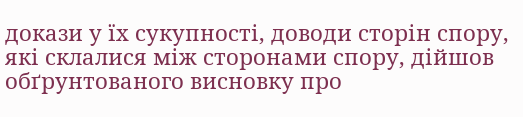докази у їх сукупності, доводи сторін спору, які склалися між сторонами спору, дійшов обґрунтованого висновку про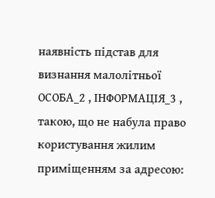наявність підстав для визнання малолітньої ОСОБА_2 , ІНФОРМАЦІЯ_3 , такою, що не набула право користування жилим приміщенням за адресою: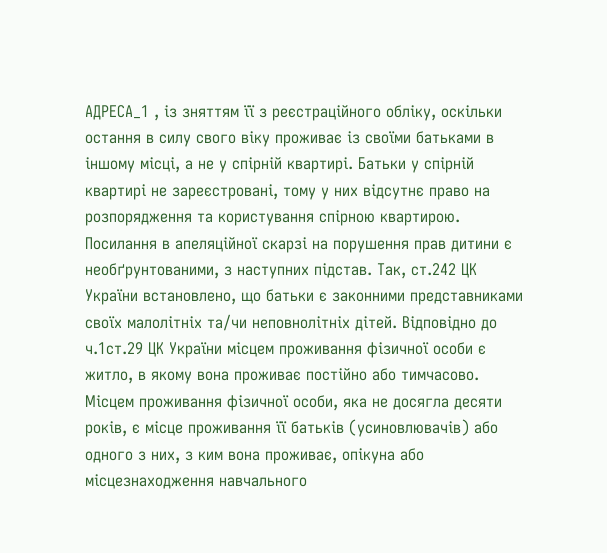АДРЕСА_1 , із зняттям її з реєстраційного обліку, оскільки остання в силу свого віку проживає із своїми батьками в іншому місці, а не у спірній квартирі. Батьки у спірній квартирі не зареєстровані, тому у них відсутнє право на розпорядження та користування спірною квартирою. Посилання в апеляційної скарзі на порушення прав дитини є необґрунтованими, з наступних підстав. Так, ст.242 ЦК України встановлено, що батьки є законними представниками своїх малолітніх та/чи неповнолітніх дітей. Відповідно до ч.1ст.29 ЦК України місцем проживання фізичної особи є житло, в якому вона проживає постійно або тимчасово. Місцем проживання фізичної особи, яка не досягла десяти років, є місце проживання її батьків (усиновлювачів) або одного з них, з ким вона проживає, опікуна або місцезнаходження навчального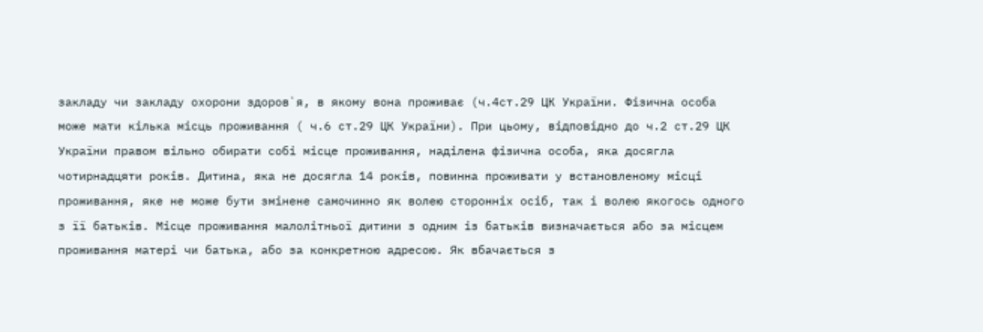закладу чи закладу охорони здоров`я, в якому вона проживає (ч.4ст.29 ЦК України. Фізична особа може мати кілька місць проживання ( ч.6 ст.29 ЦК України). При цьому, відповідно до ч.2 ст.29 ЦК України правом вільно обирати собі місце проживання, наділена фізична особа, яка досягла чотирнадцяти років. Дитина, яка не досягла 14 років, повинна проживати у встановленому місці проживання, яке не може бути змінене самочинно як волею сторонніх осіб, так і волею якогось одного з її батьків. Місце проживання малолітньої дитини з одним із батьків визначається або за місцем проживання матері чи батька, або за конкретною адресою. Як вбачається з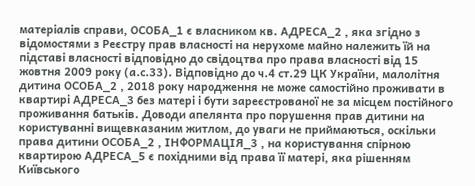матеріалів справи, ОСОБА_1 є власником кв. АДРЕСА_2 , яка згідно з відомостями з Реєстру прав власності на нерухоме майно належить їй на підставі власності відповідно до свідоцтва про права власності від 15 жовтня 2009 року (а.с.33). Відповідно до ч.4 ст.29 ЦК України, малолітня дитина ОСОБА_2 , 2018 року народження не може самостійно проживати в квартирі АДРЕСА_3 без матері і бути зареєстрованої не за місцем постійного проживання батьків. Доводи апелянта про порушення прав дитини на користуванні вищевказаним житлом, до уваги не приймаються, оскільки права дитини ОСОБА_2 , ІНФОРМАЦІЯ_3 , на користування спірною квартирою АДРЕСА_5 є похідними від права її матері, яка рішенням Київського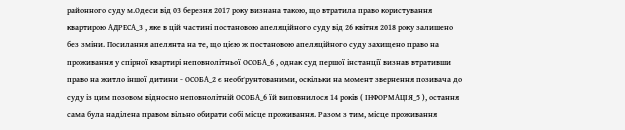районного суду м.Одеси від 03 березня 2017 року визнана такою, що втратила право користування квартирою АДРЕСА_3 , яке в цій частині постановою апеляційного суду від 26 квітня 2018 року залишено без зміни. Посилання апелянта на те, що цією ж постановою апеляційного суду захищено право на проживання у спірної квартирі неповнолітньої ОСОБА_6 , однак суд першої інстанції визнав втративши право на житло іншої дитини - ОСОБА_2 є необґрунтованими, оскільки на момент звернення позивача до суду із цим позовом відносно неповнолітній ОСОБА_6 їй виповнилося 14 років ( ІНФОРМАЦІЯ_5 ), остання сама була наділена правом вільно обирати собі місце проживання. Разом з тим, місце проживання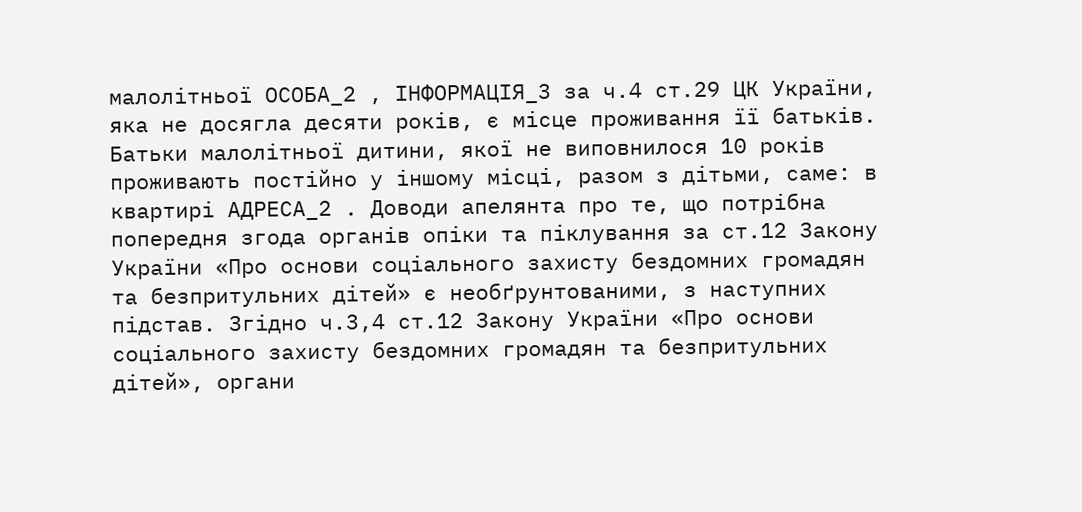малолітньої ОСОБА_2 , ІНФОРМАЦІЯ_3 за ч.4 ст.29 ЦК України, яка не досягла десяти років, є місце проживання її батьків. Батьки малолітньої дитини, якої не виповнилося 10 років проживають постійно у іншому місці, разом з дітьми, саме: в квартирі АДРЕСА_2 . Доводи апелянта про те, що потрібна попередня згода органів опіки та піклування за ст.12 Закону України «Про основи соціального захисту бездомних громадян та безпритульних дітей» є необґрунтованими, з наступних підстав. Згідно ч.3,4 ст.12 Закону України «Про основи соціального захисту бездомних громадян та безпритульних дітей», органи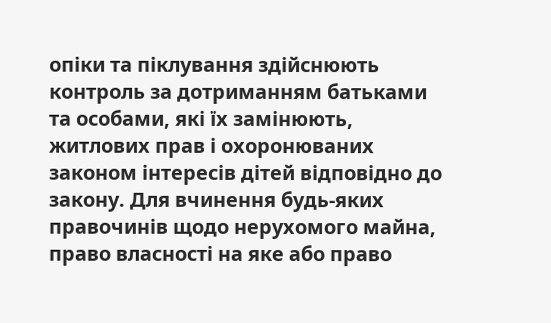опіки та піклування здійснюють контроль за дотриманням батьками та особами, які їх замінюють, житлових прав і охоронюваних законом інтересів дітей відповідно до закону. Для вчинення будь-яких правочинів щодо нерухомого майна, право власності на яке або право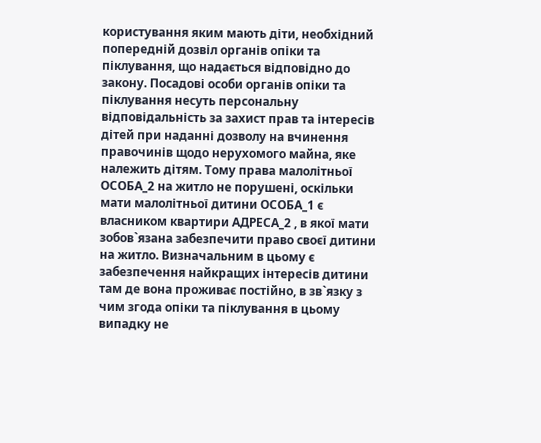користування яким мають діти, необхідний попередній дозвіл органів опіки та піклування, що надається відповідно до закону. Посадові особи органів опіки та піклування несуть персональну відповідальність за захист прав та інтересів дітей при наданні дозволу на вчинення правочинів щодо нерухомого майна, яке належить дітям. Тому права малолітньої ОСОБА_2 на житло не порушені, оскільки мати малолітньої дитини ОСОБА_1 є власником квартири АДРЕСА_2 , в якої мати зобов`язана забезпечити право своєї дитини на житло. Визначальним в цьому є забезпечення найкращих інтересів дитини там де вона проживає постійно, в зв`язку з чим згода опіки та піклування в цьому випадку не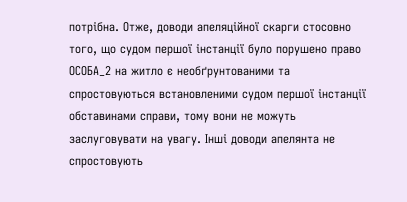потрібна. Отже, доводи апеляційної скарги стосовно того, що судом першої інстанції було порушено право ОСОБА_2 на житло є необґрунтованими та спростовуються встановленими судом першої інстанції обставинами справи, тому вони не можуть заслуговувати на увагу. Інші доводи апелянта не спростовують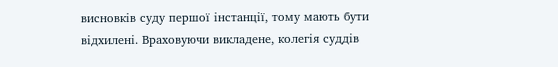висновків суду першої інстанції, тому мають бути відхилені. Враховуючи викладене, колегія суддів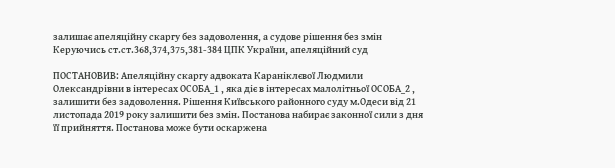залишає апеляційну скаргу без задоволення, а судове рішення без змін Керуючись ст.ст.368,374,375,381-384 ЦПК України, апеляційний суд

ПОСТАНОВИВ: Апеляційну скаргу адвоката Караніклєвої Людмили Олександрівни в інтересах ОСОБА_1 , яка діє в інтересах малолітньої ОСОБА_2 , залишити без задоволення. Рішення Київського районного суду м.Одеси від 21 листопада 2019 року залишити без змін. Постанова набирає законної сили з дня її прийняття. Постанова може бути оскаржена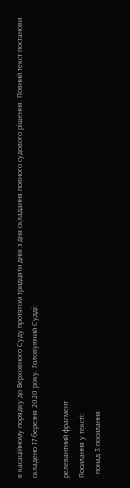в касаційному порядку до Верховного Суду протягом тридцяти днів з дня складання повного судового рішення. Повний текст постанови складено 17 березня 2020 року. Головуючий Судді:

релевантний фрагмент
Посилання у тексті:
· понад 3 посилання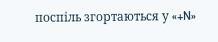поспіль згортаються у «+N»